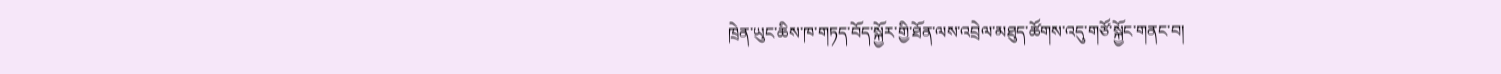ཁྲེན་ཡུང་ཆིས་ཁ་གཏད་བོད་སྐྱོར་གྱི་ཐོན་ལས་འབྲེལ་མཐུད་ཚོགས་འདུ་གཙོ་སྐྱོང་གནང་བ།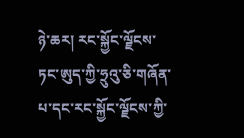ཉེ་ཆར། རང་སྐྱོང་ལྗོངས་ཏང་ཨུད་ཀྱི་ཧྲུའུ་ཅི་གཞོན་པ་དང་རང་སྐྱོང་ལྗོངས་ཀྱི་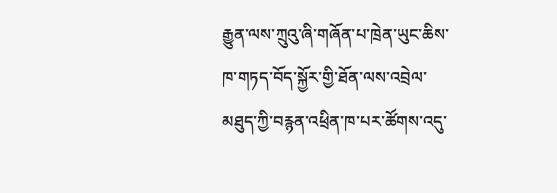རྒྱུན་ལས་ཀྲུའུ་ཞི་གཞོན་པ་ཁྲེན་ཡུང་ཆིས་ཁ་གཏད་བོད་སྐྱོར་གྱི་ཐོན་ལས་འབྲེལ་མཐུད་ཀྱི་བརྙན་འཕྲིན་ཁ་པར་ཚོགས་འདུ་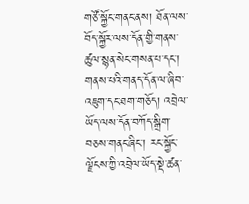གཙོ་སྐྱོང་གནང་ནས། ཐོན་ལས་བོད་སྐྱོར་ལས་དོན་གྱི་གནས་ཚུལ་སྙན་སེང་གསན་པ་དང་། གནས་པའི་གནད་དོན་ལ་ཞིབ་འཇུག་དང་ཐག་གཅོད། འབྲེལ་ཡོད་ལས་དོན་བཀོད་སྒྲིག་བཅས་གནང་ཞིང་། རང་སྐྱོང་ལྗོངས་ཀྱི་འབྲེལ་ཡོད་སྡེ་ཚན་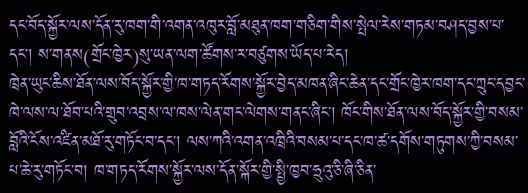དང་བོད་སྐྱོར་ལས་དོན་རུ་ཁག་གི་འགན་འཁུར་བློ་མཐུན་ཁག་གཅིག་གིས་སྤེལ་རེས་གཏམ་བཤད་བྱས་པ་དང་། ས་གནས(གྲོང་ཁྱེར)སུ་ཡན་ལག་ཚོགས་ར་བཙུགས་ཡོད་པ་རེད།
ཁྲེན་ཡུང་ཆིས་ཐོན་ལས་བོད་སྐྱོར་གྱི་ཁ་གཏད་རོགས་སྐྱོར་བྱེད་མཁན་ཞིང་ཆེན་དང་གྲོང་ཁྱེར་ཁག་དང་ཀྲུང་དབྱང་ཁེ་ལས་ལ་ཐོབ་པའི་གྲུབ་འབྲས་ལ་ཁས་ལེན་གང་ལེགས་གནང་ཞིང་། ཁོང་གིས་ཐོན་ལས་བོད་སྐྱོར་གྱི་བསམ་བློའི་ངོས་འཛིན་མཐོ་རུ་གཏོང་བ་དང་། ལས་ཀའི་འགན་འཁྲིའི་བསམ་པ་དང་ཁ་ཚ་དགོས་གཏུགས་ཀྱི་བསམ་པ་ཆེ་རུ་གཏོང་བ། ཁ་གཏད་རོགས་སྐྱོར་ལས་དོན་སྐོར་གྱི་སྤྱི་ཁྱབ་ཧྲུའུ་ཅི་ཞི་ཅིན་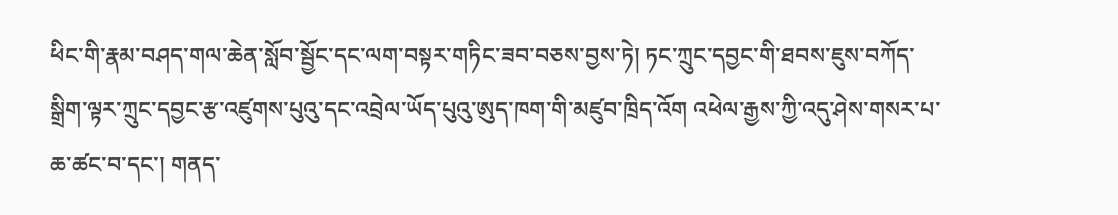ཕིང་གི་རྣམ་བཤད་གལ་ཆེན་སློབ་སྦྱོང་དང་ལག་བསྟར་གཏིང་ཟབ་བཅས་བྱས་ཏེ། ཏང་ཀྲུང་དབྱང་གི་ཐབས་ཇུས་བཀོད་སྒྲིག་ལྟར་ཀྲུང་དབྱང་རྩ་འཛུགས་པུའུ་དང་འབྲེལ་ཡོད་པུའུ་ཨུད་ཁག་གི་མཛུབ་ཁྲིད་འོག འཕེལ་རྒྱས་ཀྱི་འདུ་ཤེས་གསར་པ་ཆ་ཚང་བ་དང་། གནད་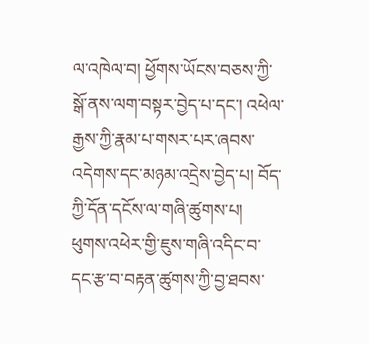ལ་འཁེལ་བ། ཕྱོགས་ཡོངས་བཅས་ཀྱི་སྒོ་ནས་ལག་བསྟར་བྱེད་པ་དང་། འཕེལ་རྒྱས་ཀྱི་རྣམ་པ་གསར་པར་ཞབས་འདེགས་དང་མཉམ་འདྲེས་བྱེད་པ། བོད་ཀྱི་དོན་དངོས་ལ་གཞི་ཚུགས་པ། ཕུགས་འཕེར་གྱི་ཇུས་གཞི་འདིང་བ་དང་རྩ་བ་བརྟན་ཚུགས་ཀྱི་བྱ་ཐབས་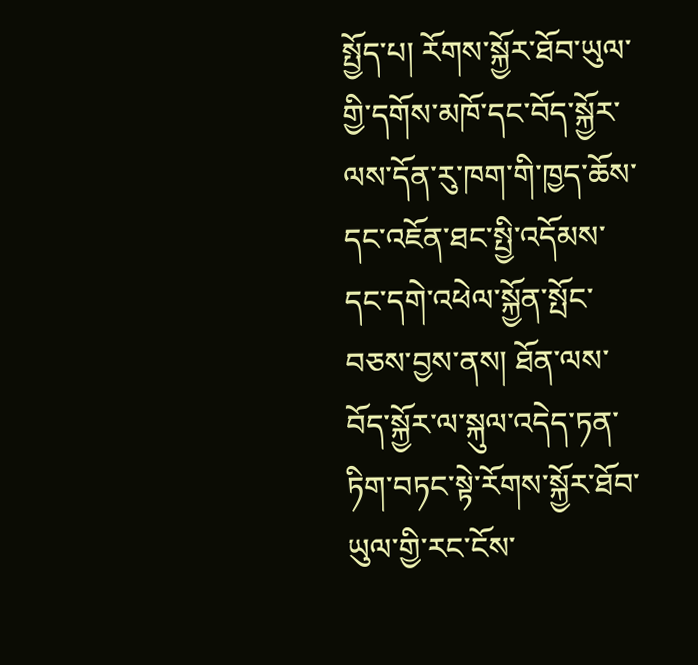སྤྱོད་པ། རོགས་སྐྱོར་ཐོབ་ཡུལ་གྱི་དགོས་མཁོ་དང་བོད་སྐྱོར་ལས་དོན་རུ་ཁག་གི་ཁྱད་ཆོས་དང་འཇོན་ཐང་སྤྱི་འདོམས་དང་དགེ་འཕེལ་སྐྱོན་སྤོང་བཅས་བྱས་ནས། ཐོན་ལས་བོད་སྐྱོར་ལ་སྐུལ་འདེད་ཏན་ཏིག་བཏང་སྟེ་རོགས་སྐྱོར་ཐོབ་ཡུལ་གྱི་རང་ངོས་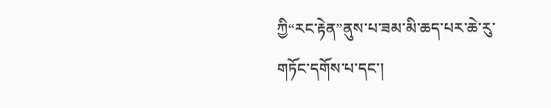ཀྱི“རང་རྟེན”ནུས་པ་ཟམ་མི་ཆད་པར་ཆེ་རུ་གཏོང་དགོས་པ་དང་།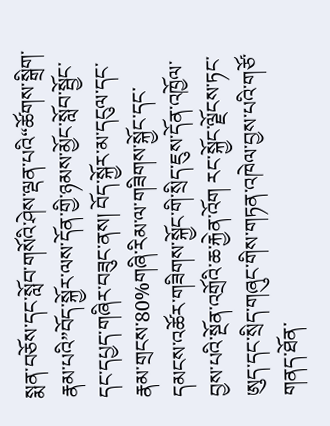སྨན་བཅོས་དང་སློབ་གསོའི་ཤེས་ལྡན་པའི“ཚོགས་སྒྲིག་རྣམ་པའི”བོད་སྐྱོར་ལས་དོན་གྱི་ཉམས་མྱོང་སློབ་སྦྱོང་དང་དཔྱད་གཞིར་བཟུང་ནས། བོད་སྐྱོར་མ་དངུལ་དང་རྣམ་གྲངས་80%གཞི་རིམ་ལ་གཟིགས་སྐྱོང་དང་དམངས་འཚོར་གཟིགས་སྐྱོང་གི་སྲིད་ཇུས་དོན་འཁྱོལ་བྱས་པའི་སྔོན་འགྲོའི་ཆ་རྐྱེན་འོག རང་སྐྱོང་ལྗོངས་ཏང་ཨུད་དང་སྲིད་གཞུང་གིས་གཏན་འཁེལ་བྱས་པའི་གཙོ་གནད་ཐོན་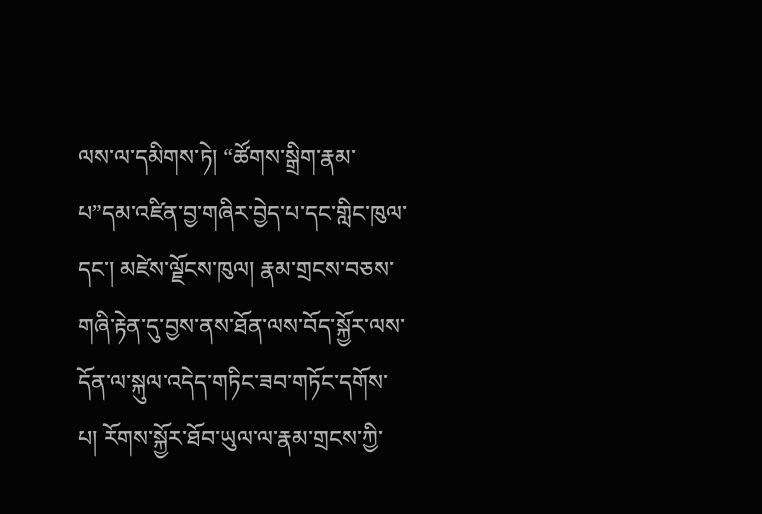ལས་ལ་དམིགས་ཏེ། “ཚོགས་སྒྲིག་རྣམ་པ”དམ་འཛིན་བྱ་གཞིར་བྱེད་པ་དང་གླིང་ཁུལ་དང་། མཛེས་ལྗོངས་ཁུལ། རྣམ་གྲངས་བཅས་གཞི་རྟེན་དུ་བྱས་ནས་ཐོན་ལས་བོད་སྐྱོར་ལས་དོན་ལ་སྐུལ་འདེད་གཏིང་ཟབ་གཏོང་དགོས་པ། རོགས་སྐྱོར་ཐོབ་ཡུལ་ལ་རྣམ་གྲངས་ཀྱི་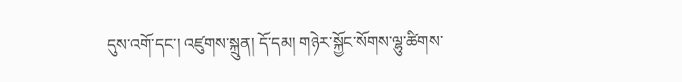དུས་འགོ་དང་། འཛུགས་སྐྲུན། དོ་དམ། གཉེར་སྐྱོང་སོགས་ལྷུ་ཚིགས་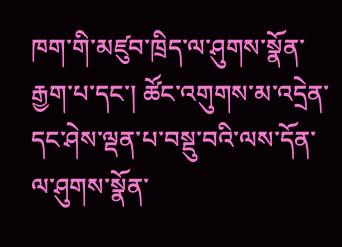ཁག་གི་མཛུབ་ཁྲིད་ལ་ཤུགས་སྣོན་རྒྱག་པ་དང་། ཚོང་འགུགས་མ་འདྲེན་དང་ཤེས་ལྡན་པ་བསྡུ་བའི་ལས་དོན་ལ་ཤུགས་སྣོན་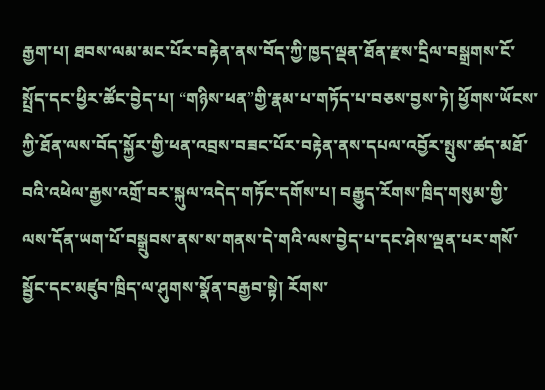རྒྱག་པ། ཐབས་ལམ་མང་པོར་བརྟེན་ནས་བོད་ཀྱི་ཁྱད་ལྡན་ཐོན་རྫས་དྲིལ་བསྒྲགས་ངོ་སྤྲོད་དང་ཕྱིར་ཚོང་བྱེད་པ། “གཉིས་ཕན”གྱི་རྣམ་པ་གཏོད་པ་བཅས་བྱས་ཏེ། ཕྱོགས་ཡོངས་ཀྱི་ཐོན་ལས་བོད་སྐྱོར་གྱི་ཕན་འབྲས་བཟང་པོར་བརྟེན་ནས་དཔལ་འབྱོར་སྤུས་ཚད་མཐོ་བའི་འཕེལ་རྒྱས་འགྲོ་བར་སྐུལ་འདེད་གཏོང་དགོས་པ། བརྒྱུད་རོགས་ཁྲིད་གསུམ་གྱི་ལས་དོན་ཡག་པོ་བསྒྲུབས་ནས་ས་གནས་དེ་གའི་ལས་བྱེད་པ་དང་ཤེས་ལྡན་པར་གསོ་སྦྱོང་དང་མཛུབ་ཁྲིད་ལ་ཤུགས་སྣོན་བརྒྱབ་སྟེ། རོགས་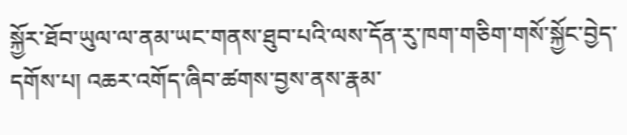སྐྱོར་ཐོབ་ཡུལ་ལ་ནམ་ཡང་གནས་ཐུབ་པའི་ལས་དོན་རུ་ཁག་གཅིག་གསོ་སྐྱོང་བྱེད་དགོས་པ། འཆར་འགོད་ཞིབ་ཚགས་བྱས་ནས་རྣམ་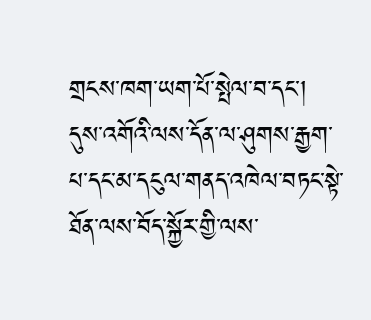གྲངས་ཁག་ཡག་པོ་སྤེལ་བ་དང་། དུས་འགོའི་ལས་དོན་ལ་ཤུགས་རྒྱག་པ་དང་མ་དངུལ་གནད་འཁེལ་བཏང་སྟེ་ཐོན་ལས་བོད་སྐྱོར་གྱི་ལས་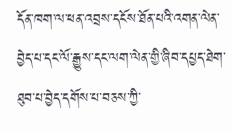དོན་ཁག་ལ་ཕན་འབྲས་དངོས་ཐོན་པའི་འགན་ལེན་བྱེད་པ་དང་ལོ་རྒྱུས་དང་ལག་ལེན་གྱི་ཞིབ་དཔྱད་ཐེག་ཐུབ་པ་བྱེད་དགོས་པ་བཅས་ཀྱི་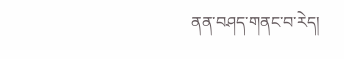ནན་བཤད་གནང་བ་རེད།